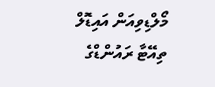މޯލްޑިވިއަން އައިޑޮލް
ތިއޭޓާ ރައުންޑްގެ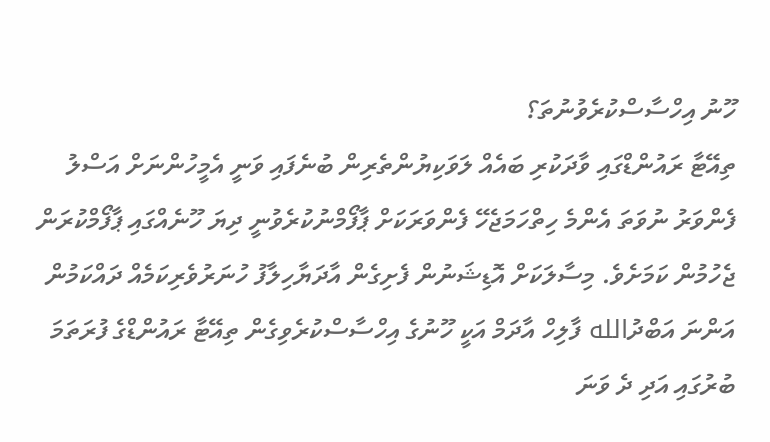ހޫނު އިހްސާސްކުރެވުނުތަ؟
ތިއޭޓާ ރައުންޑްގައި ވާދަކުރި ބައެއް ލަވަކިޔުންތެރިން ބުނެފައި ވަނީ އެމީހުންނަށް އަސްލު ފެންވަރު ނުވަތަ އެންމެ ހިތްހަމަޖެހޭ ފެންވަރަކަށް ޕާފޯމްނުކުރެވުނީ ދިޔަ ހޫނެއްގައި ޕާފޯމްކުރަން ޖެހުމުން ކަމަށެވެ. މިސާލަކަށް އޮޑިޝަނުން ފެށިގެން އާދަޔާހިލާފު ހުނަރުވެރިކަމެއް ދައްކަމުން އަންނަ އަބްދުالله ފާލިހް އާދަމް އަކީ ހޫނުގެ އިހްސާސްކުރެވިގެން ތިއޭޓާ ރައުންޑްގެ ފުރަތަމަ ބުރުގައި އަދި ދެ ވަނަ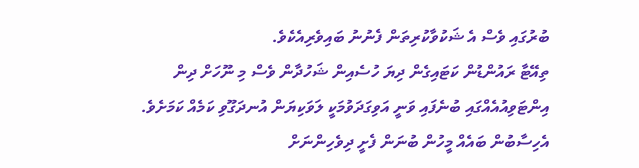ބުރުގައި ވެސް އެ ޝަކުވާކުރިތަން ފެނުނު ބައިވެރިއެކެވެ.
ތިއޭޓާ ރައުންޑުން ކަޓައިގެން ދިޔަ ހުސެއިން ޝަހުދާން ވެސް މި ނޫހަށް ދިން އިންޓަވިއުއެއްގައި ބުނެފައި ވަނީ އަވިގަދަވުމަކީ ލަވަކިޔަން އުނދަގޫވި ކަމެއް ކަމަށެވެ.
އެހިސާބުން ބައެއް މީހުން ބުނަން ފެށީ ދިވެހިންނަށް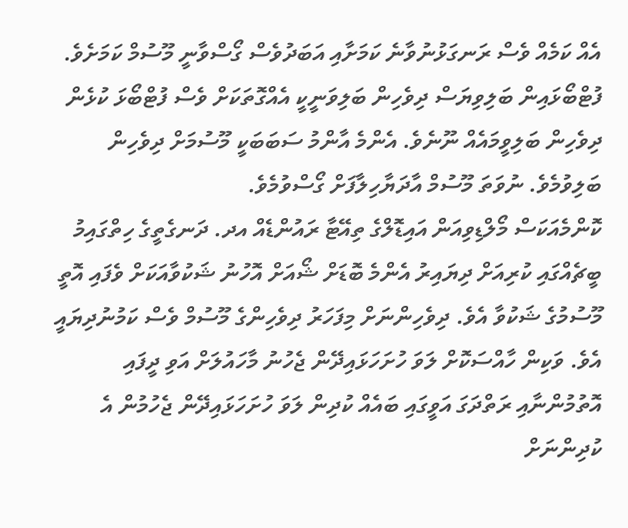އެއް ކަމެއް ވެސް ރަނގަޅުނުވާނެ ކަމަށާއި އަބަދުވެސް ގޯސްވާނީ މޫސުމް ކަމަށެވެ. ފުޓްބޯޅައިން ބަލިވިޔަސް ދިވެހިން ބަލިވަނީކީ އެއްގޮތަކަށް ވެސް ފުޓްބޯޅަ ކުޅެން ދިވެހިން ބަލިވީމައެއް ނޫނެވެ. އެންމެ އާންމު ސަބަބަކީ މޫސުމަށް ދިވެހިން ބަލިވުމެވެ. ނުވަތަ މޫސުމް އާދަޔާހިލާފަށް ގޯސްވުމެވެ.
ކޮންމެއަކަސް މޯލްޑިވިއަން އައިޑޮލްގެ ތިއޭޓާ ރައުންޑެއް އދ. ދަނގެތީގެ ހިތްގައިމު ބީޗެއްގައި ކުރިއަށް ދިޔައިރު އެންމެ ބޮޑަށް ޝޯއަށް އޮހުނު ޝަކުވާއަކަށް ވެފައި އޮތީ މޫސުމުގެ ޝަކުވާ އެވެ. ދިވެހިންނަށް މިފަހަރު ދިވެހިންގެ މޫސުމް ވެސް ކަމުނުދިޔައީ އެވެ. ވަކިން ހާއްސަކޮށް ލަވަ ހުށަހަޅައިދޭން ޖެހުނު މާހައުލަށް އަވި ދީފައި އޮތުމުންނާއި ރަތްދަގަ އަވީގައި ބައެއް ކުދިން ލަވަ ހުށަހަޅައިދޭން ޖެހުމުން އެ ކުދިންނަށް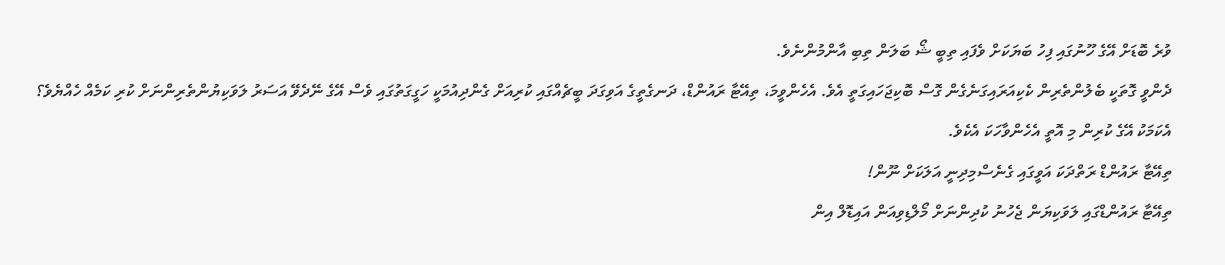ވުރެ ބޮޑަށް އޭގެ ހޫނުގައި ފިހު ބަޔަކަށް ވެފައި ތިބީ ޝޯ ބަލަން ތިބި އާންމުންނެވެ.
ދެންވީ ގޮތަކީ ބެލުންތެރިން ކެކިއަރައިގަނެގެން ގޮސް ބޮކިޖަހައިގަތީ އެވެ. އެހެންވީމަ، ތިއޭޓާ ރައުންޑް، ދަނގެތީގެ އަވިގަދަ ބީޗެއްގައި ކުރިއަށް ގެންދިއުމަކީ ހަގީގަތުގައި ވެސް އޭގެ ނޭދެވޭ އަސަރު ލަވަކިޔުންތެރިންނަށް ކުރި ކަމެއް ހެއްޔެވެ؟
އެކަމަކު އޭގެ ކުރިން މި އޮތީ އެހެންވާހަކަ އެކެވެ.
ތިއޭޓާ ރައުންޑް ރަތްދަކަ އަވީގައި ގެނެސްމިދިނީ އަލަކަށް ނޫން!
ތިއޭޓާ ރައުންޑްގައި ލަވަކިޔަން ޖެހުނު ކުދިންނަށް މޯލްޑިވިއަން އައިޑޮލް އިން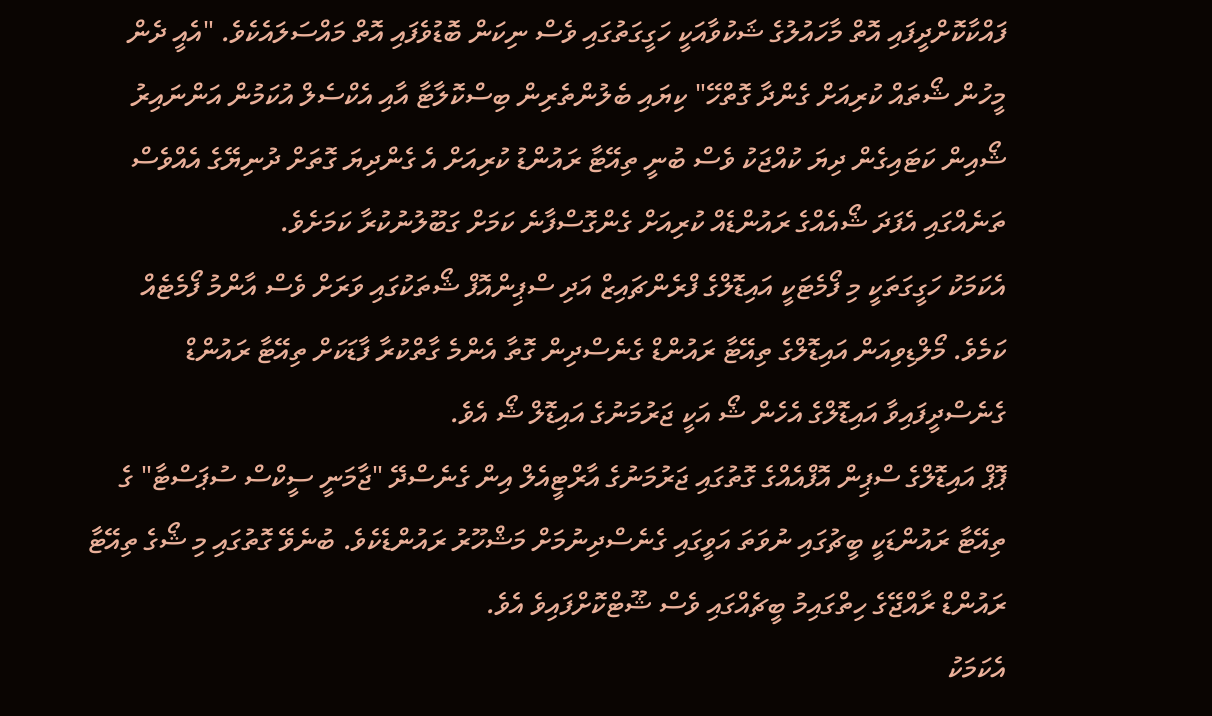ފައްކާކޮށްދީފައި އޮތް މާހައުލުގެ ޝަކުވާއަކީ ހަގީގަތުގައި ވެސް ނިކަން ބޮޑުވެފައި އޮތް މައްސަލައެކެވެ. "އެއީ ދެން މީހުން ޝޯތައް ކުރިއަށް ގެންދާ ގޮތްހޭ" ކިޔައި ބެލުންތެރިން ބިސްކޮލާޓާ އާއި އެކްސެލް އުކަމުން އަންނައިރު ޝޯއިން ކަޓައިގެން ދިޔަ ކުއްޖަކު ވެސް ބުނީ ތިއޭޓާ ރައުންޑު ކުރިއަށް އެ ގެންދިޔަ ގޮތަށް ދުނިޔޭގެ އެއްވެސް ތަނެއްގައި އެފަދަ ޝޯއެއްގެ ރައުންޑެއް ކުރިއަށް ގެންގޮސްފާނެ ކަމަށް ގަބޫލުނުކުރާ ކަމަށެވެ.
އެކަމަކު ހަގީގަތަކީ މި ފޯމެޓަކީ އައިޑޮލްގެ ފްރެންޗައިޒް އަދި ސްޕިންއޮފް ޝޯތަކުގައި ވަރަށް ވެސް އާންމު ފޯމެޓެއް ކަމެވެ. މޯލްޑިވިއަން އައިޑޮލްގެ ތިއޭޓާ ރައުންޑް ގެނެސްދިން ގޮތާ އެންމެ ގާތްކުރާ ފާޑަކަށް ތިއޭޓާ ރައުންޑް ގެނެސްދީފައިވާ އައިޑޮލްގެ އެހެން ޝޯ އަކީ ޖަރުމަނުގެ އައިޑޮލް ޝޯ އެވެ.
ޕޮޕް އައިޑޮލްގެ ސްޕިން އޮފްއެއްގެ ގޮތުގައި ޖަރުމަނުގެ އާރްޓީއެލް އިން ގެނެސްދޭ "ޖާމަނީ ސީކްސް ސުޕަސްޓާ" ގެ ތިއޭޓާ ރައުންޑަކީ ބީޗުގައި ނުވަތަ އަވީގައި ގެނެސްދިނުމަށް މަޝްހޫރު ރައުންޑެކެވެ. ބުނެވޭ ގޮތުގައި މި ޝޯގެ ތިއޭޓާ ރައުންޑް ރާއްޖޭގެ ހިތްގައިމު ބީޗެއްގައި ވެސް ޝޫޓްކޮށްފައިވެ އެވެ.
އެކަމަކު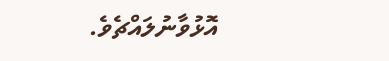އޮޅުވާނުލައްޗެވެ.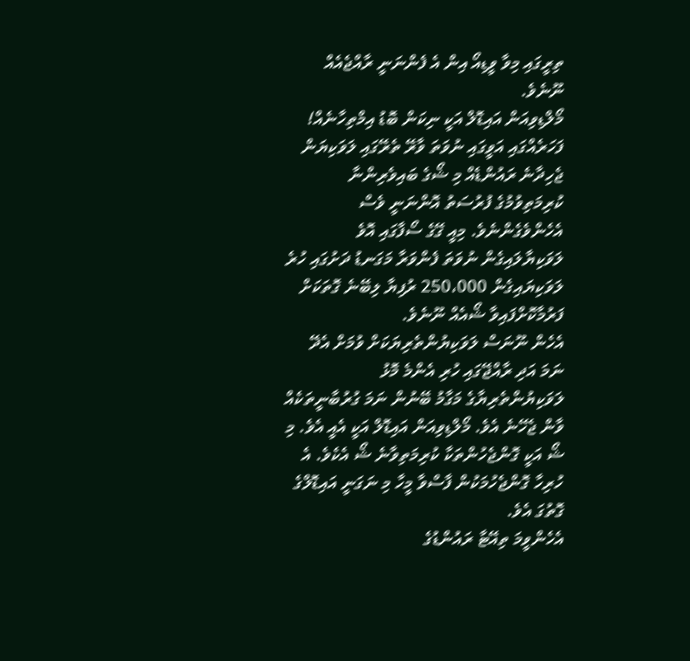ތިރީގައި މިވާ ވީޑިއޯ އިން އެ ފެންނަނީ ރާއްޖެއެއް ނޫނެވެ.
މޯލްޑިވިއަން އައިޑޮލް އަކީ ނިކަން ބޮޑު އިމްތިހާނެއް!
ފަހަރެއްގައި އަވީގައި ނުވަތަ ވާރޭ ތެރޭގައި ލަވަކިޔަން ޖެހިދާނެ ރައުންޑެއް މި ޝޯގެ ބައިވެރިންނާ ކުރިމަތިވުމުގެ ފުރުސަތު އޮންނަނީ ވެސް އެހެންވެގެންނެވެ. މިއީ ގޭގެ ސޯފާގައި އޮވެ ލަވަކިޔާލައިގެން ނުވަތަ ފެންވަރާ މަގަނޑު ދަށުގައި ހުރެ ލަވަކިޔައިގެން 250،000 ރުފިޔާ ލިބޭނެ ގޮތަކަށް ފަރުމާކޮށްފައިވާ ޝޯއެއް ނޫނެވެ.
އެހެން ނޫނަސް ލަވަކިޔުންތެރިޔަކަށް ވުމަށް އެދޭ ނަމަ އަދި ރާއްޖޭގައި ހުރި އެންމެ މޮޅު ލަވަކިޔުންތެރިޔާގެ މަގާމު ބޭނުން ނަމަ ގުރުބާނީތަކެއް ވާން ޖެހޭނެ އެވެ. މޯލްޑިވިއަން އައިޑޮލް އަކީ އެއީ އެވެ. މި ޝޯ އަކީ ގޮންޖެހުންތަކާ ކުރިމަތިވާނެ ޝޯ އެކެވެ. އެ ހުރިހާ ގޮންޖެހުމަކުން ފާސްވާ މީހާ މި ނަގަނީ އައިޑޮލްގެ ގޮތުގަ އެވެ.
އެހެންވީމަ ތިއޭޓާ ރައުންޑުގެ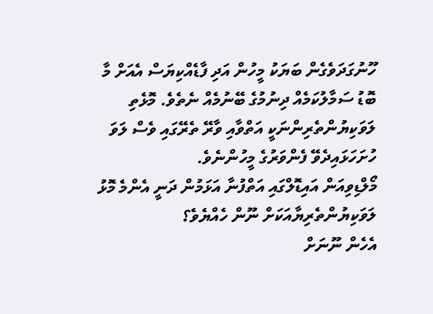ހޫނުގަދަވެގެން ބަޔަކު މީހުން އަދި ފާޑެއްކިޔަސް އެއަށް މާ ބޮޑު ސަމާލުކަމެއް ދިނުމުގެ ބޭނުމެއް ނެތެވެ. މޮޅެތި ލަވަކިޔުންތެރިންނަކީ އަތްވާއި ވާރޭ ތެރޭގައި ވެސް ލަވަ ހުށަހަޅައިދެވޭ ފެންވަރުގެ މީހުންނެވެ.
މޯލްޑިވިއަން އައިޑޮލްގައި އަތްފުނާ އަޅަމުން ދަނީ އެންމެ މޮޅު ލަވަކިޔުންތެރިޔާއަކަށް ނޫން ހެއްޔެވެ؟
އެހެން ނޫނަށް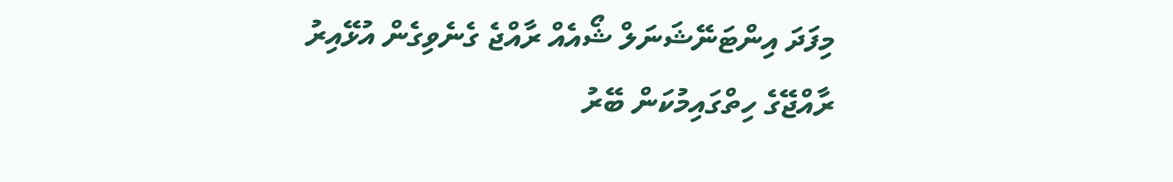މިފަދަ އިންޓަނޭޝަނަލް ޝޯއެއް ރާއްޖެ ގެނެވިގެން އުޅޭއިރު ރާއްޖޭގެ ހިތްގައިމުކަން ބޭރު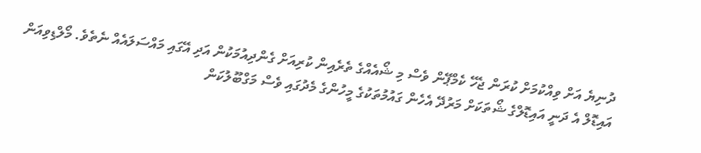ދުނިޔެ އަށް ވިއްކުމަށް ކުރަން ޖެހޭ ކެމްޕޭން ވެސް މި ޝޯއެއްގެ ތެރެއިން ކުރިއަށް ގެންދިއުމަކުން އަދި އޭގައި މައްސަލައެއް ނެތެވެ. މޯލްޑިވިއަން އައިޑޮލް އެ ދަނީ އައިޑޮލްގެ ޝޯތަކަށް މަރުދޭ އެހެން ގައުމުތަކުގެ މީހުންގެ މެދުގައި ވެސް މަގްބޫލުކަން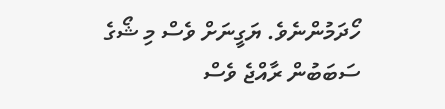ހޯދަމުންނެވެ. ޔަގީނަށް ވެސް މި ޝޯގެ ސަބަބުން ރާއްޖެ ވެސް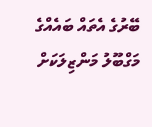ބޭރުގެ އެތައް ބައެއްގެ މަގްބޫލު މަންޒިލަކަށް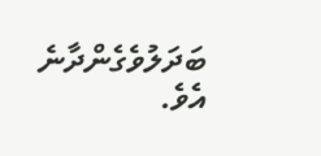ބަދަލުވެގެންދާނެ އެވެ.